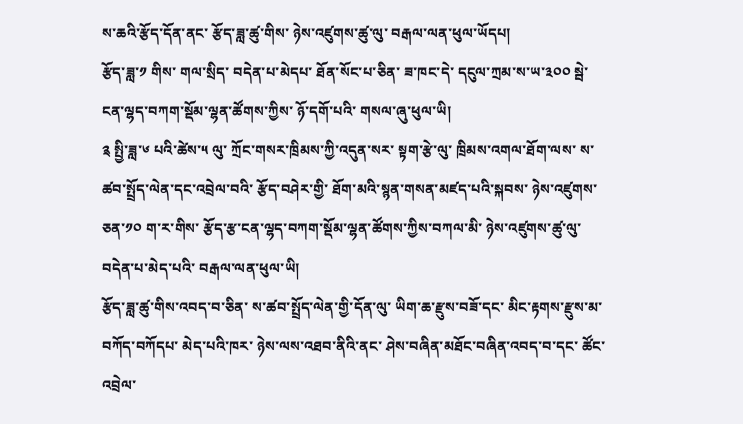ས་ཆའི་རྩོད་དོན་ནང་ རྩོད་ཟླ་ཚུ་གིས་ ཉེས་འཛུགས་ཚུ་ལུ་ བརྒལ་ལན་ཕུལ་ཡོདཔ།
རྩོད་ཟླ་༡ གིས་ གལ་སྲིད་ བདེན་པ་མེདཔ་ ཐོན་སོང་པ་ཅིན་ ཟ་ཁང་དེ་ དངུལ་ཀྲམ་ས་ཡ་༣༠༠ སྦེ་ ངན་ལྷད་བཀག་སྡོམ་ལྷན་ཚོགས་ཀྱིས་ ཉོ་དགོ་པའི་ གསལ་ཞུ་ཕུལ་ཡི།
༉ སྤྱི་ཟླ་༦ པའི་ཚེས་༥ ལུ་ ཀྲོང་གསར་ཁྲིམས་ཀྱི་འདུན་སར་ སྟག་རྩེ་ལུ་ ཁྲིམས་འགལ་ཐོག་ལས་ ས་ཚབ་སྤྲོད་ལེན་དང་འབྲེལ་བའི་ རྩོད་བཤེར་གྱི་ ཐོག་མའི་སྙན་གསན་མཛད་པའི་སྐབས་ ཉེས་འཛུགས་ཅན་༡༠ ག་ར་གིས་ རྩོད་རྩ་ངན་ལྷད་བཀག་སྡོམ་ལྷན་ཚོགས་ཀྱིས་བཀལ་མི་ ཉེས་འཛུགས་ཚུ་ལུ་ བདེན་པ་མེད་པའི་ བརྒལ་ལན་ཕུལ་ཡི།
རྩོད་ཟླ་ཚུ་གིས་འབད་བ་ཅིན་ ས་ཚབ་སྤྲོད་ལེན་གྱི་དོན་ལུ་ ཡིག་ཆ་རྫུས་བཟོ་དང་ མིང་རྟགས་རྫུས་མ་བཀོད་བཀོདཔ་ མེད་པའི་ཁར་ ཉེས་ལས་འཐབ་ནིའི་ནང་ ཤེས་བཞིན་མཐོང་བཞིན་འབད་བ་དང་ ཚོང་འབྲེལ་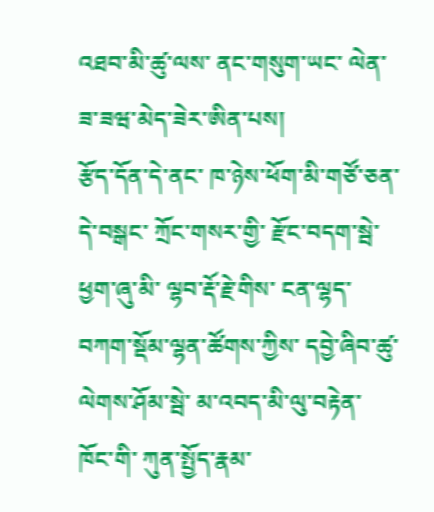འཐབ་མི་ཚུ་ལས་ ནང་གསུག་ཡང་ ལེན་ཟ་ཟཝ་མེད་ཟེར་ཨིན་པས།
རྩོད་དོན་དེ་ནང་ ཁ་ཉེས་ཕོག་མི་གཙོ་ཅན་ དེ་བསྒང་ ཀྲོང་གསར་གྱི་ རྫོང་བདག་སྦེ་ ཕྱག་ཞུ་མི་ ལྷབ་རྡོ་རྗེ་གིས་ ངན་ལྷད་བཀག་སྡོམ་ལྷན་ཚོགས་ཀྱིས་ དབྱེ་ཞིབ་ཚུ་ ལེགས་ཤོམ་སྦེ་ མ་འབད་མི་ལུ་བརྟེན་ ཁོང་གི་ ཀུན་སྤྱོད་རྣམ་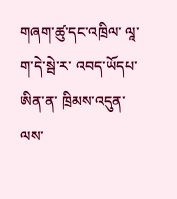གཞག་ཚུ་དང་འཁྲིལ་ ལཱ་ག་དེ་སྦེ་ར་ འབད་ཡོདཔ་ཨིན་ན་ ཁྲིམས་འདུན་ལས་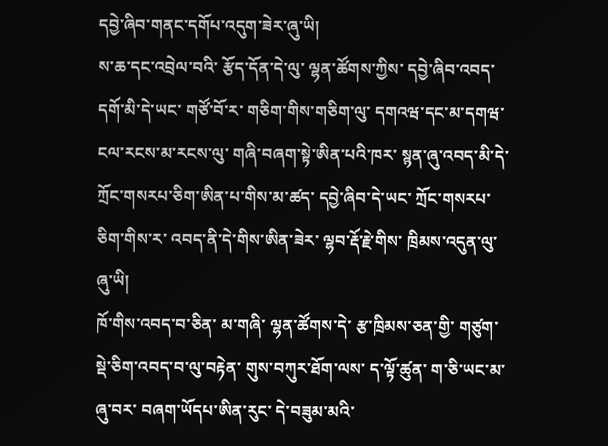དབྱེ་ཞིབ་གནང་དགོཔ་འདུག་ཟེར་ཞུ་ཡི།
ས་ཆ་དང་འབྲེལ་བའི་ རྩོད་དོན་དེ་ལུ་ ལྷན་ཚོགས་ཀྱིས་ དབྱེ་ཞིབ་འབད་དགོ་མི་དེ་ཡང་ གཙོ་བོ་ར་ གཅིག་གིས་གཅིག་ལུ་ དགའཝ་དང་མ་དགཝ་ ངལ་རངས་མ་རངས་ལུ་ གཞི་བཞག་སྟེ་ཨིན་པའི་ཁར་ སྙན་ཞུ་འབད་མི་དེ་ ཀྲོང་གསརཔ་ཅིག་ཨིན་པ་གིས་མ་ཚད་ དབྱེ་ཞིབ་དེ་ཡང་ ཀྲོང་གསརཔ་ཅིག་གིས་ར་ འབད་ནི་དེ་གིས་ཨིན་ཟེར་ ལྷབ་རྡོ་རྗེ་གིས་ ཁྲིམས་འདུན་ལུ་ ཞུ་ཡི།
ཁོ་གིས་འབད་བ་ཅིན་ མ་གཞི་ ལྷན་ཚོགས་དེ་ རྩ་ཁྲིམས་ཅན་གྱི་ གཙུག་སྡེ་ཅིག་འབད་བ་ལུ་བརྟེན་ གུས་བཀུར་ཐོག་ལས་ ད་ལྟོ་ཚུན་ ག་ཅི་ཡང་མ་ཞུ་བར་ བཞག་ཡོདཔ་ཨིན་རུང་ དེ་བཟུམ་མའི་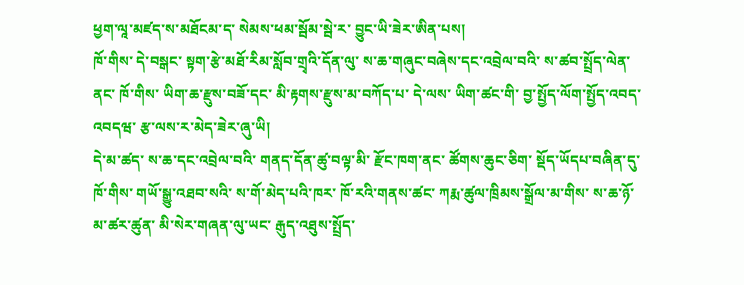ཕྱག་ལཱ་མཛད་ས་མཐོངམ་ད་ སེམས་ཕམ་སྦོམ་སྦེ་ར་ བྱུང་ཡི་ཟེར་ཨིན་པས།
ཁོ་གིས་ དེ་བསྒང་ སྟག་རྩེ་མཐོ་རིམ་སློབ་གྲྭའི་དོན་ལུ་ ས་ཆ་གཞུང་བཞེས་དང་འབྲེལ་བའི་ ས་ཚབ་སྤྲོད་ལེན་ནང་ ཁོ་གིས་ ཡིག་ཆ་རྫུས་བཟོ་དང་ མི་རྟགས་རྫུས་མ་བཀོད་པ་ དེ་ལས་ ཡིག་ཚང་གི་ བྱ་སྤྱོད་ལོག་སྤྱོད་འབད་འབདཝ་ རྩ་ལས་ར་མེད་ཟེར་ཞུ་ཡི།
དེ་མ་ཚད་ ས་ཆ་དང་འབྲེལ་བའི་ གནད་དོན་ཚུ་བལྟ་མི་ རྫོང་ཁག་ནང་ ཚོགས་ཆུང་ཅིག་ སྡོད་ཡོདཔ་བཞིན་དུ་ ཁོ་གིས་ གཡོ་སྒྱུ་འཐབ་སའི་ ས་གོ་མེད་པའི་ཁར་ ཁོ་རའི་གནས་ཚང་ ཀརྨ་ཚུལ་ཁྲིམས་སྒྲོལ་མ་གིས་ ས་ཆ་ཉོ་མ་ཚར་ཚུན་ མི་སེར་གཞན་ལུ་ཡང་ རྒུད་འཐུས་སྤྲོད་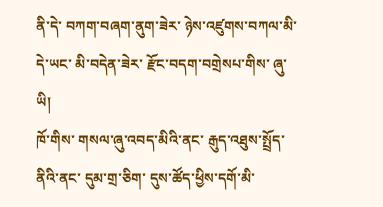ནི་དེ་ བཀག་བཞག་ནུག་ཟེར་ ཉེས་འཛུགས་བཀལ་མི་དེ་ཡང་ མི་བདེན་ཟེར་ རྫོང་བདག་བགྲེསཔ་གིས་ ཞུ་ཡི།
ཁོ་གིས་ གསལ་ཞུ་འབད་མིའི་ནང་ རྒུད་འཐུས་སྤྲོད་ནིའི་ནང་ དུམ་གྲ་ཅིག་ དུས་ཚོད་ཕྱིས་དགོ་མི་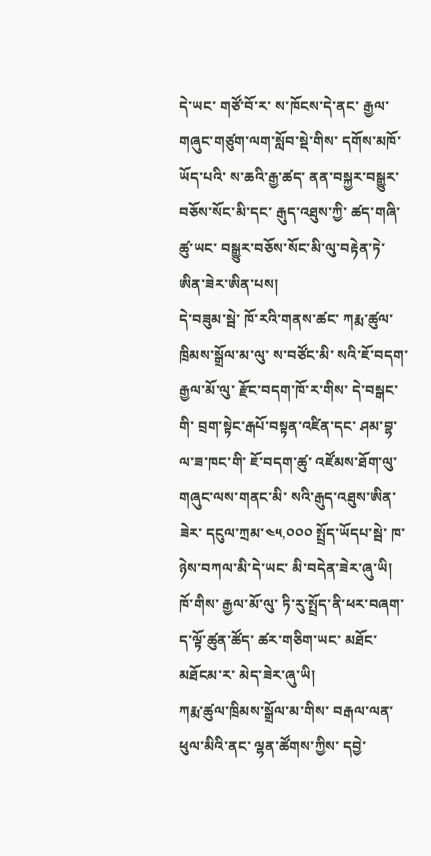དེ་ཡང་ གཙོ་བོ་ར་ ས་ཁོངས་དེ་ནང་ རྒྱལ་གཞུང་གཙུག་ལག་སློབ་སྡེ་གིས་ དགོས་མཁོ་ཡོད་པའི་ ས་ཆའི་རྒྱ་ཚད་ ནན་བསྐྱར་བསྒྱུར་བཅོས་སོང་མི་དང་ རྒུད་འཐུས་ཀྱི་ ཚད་གཞི་ཚུ་ཡང་ བསྒྱུར་བཅོས་སོང་མི་ལུ་བརྟེན་ཏེ་ཨིན་ཟེར་ཨིན་པས།
དེ་བཟུམ་སྦེ་ ཁོ་རའི་གནས་ཚང་ ཀརྨ་ཚུལ་ཁྲིམས་སྒྲོལ་མ་ལུ་ ས་བཙོང་མི་ སའི་ཇོ་བདག་ རྒྱལ་མོ་ལུ་ རྫོང་བདག་ཁོ་ར་གིས་ དེ་བསྒང་གི་ བྲག་སྟེང་རྒཔོ་བསྟན་འཛིན་དང་ ཤམ་བྷ་ལ་ཟ་ཁང་གི་ ཇོ་བདག་ཚུ་ འཛོམས་ཐོག་ལུ་ གཞུང་ལས་གནང་མི་ སའི་རྒུད་འཐུས་ཨིན་ཟེར་ དངུལ་ཀྲམ་༤༥,༠༠༠ སྤྲོད་ཡོདཔ་སྦེ་ ཁ་ཉེས་བཀལ་མི་དེ་ཡང་ མི་བདེན་ཟེར་ཞུ་ཡི།
ཁོ་གིས་ རྒྱལ་མོ་ལུ་ ཏི་རུ་སྤྲོད་ནི་ཕར་བཞག་ ད་ལྟོ་ཚུན་ཚོད་ ཚར་གཅིག་ཡང་ མཐོང་མཐོངམ་ར་ མེད་ཟེར་ཞུ་ཡི།
ཀརྨ་ཚུལ་ཁྲིམས་སྒྲོལ་མ་གིས་ བརྒལ་ལན་ཕུལ་མིའི་ནང་ ལྷན་ཚོགས་ཀྱིས་ དབྱེ་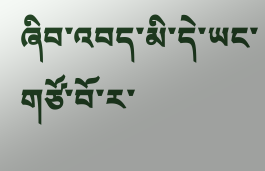ཞིབ་འབད་མི་དེ་ཡང་ གཙོ་བོ་ར་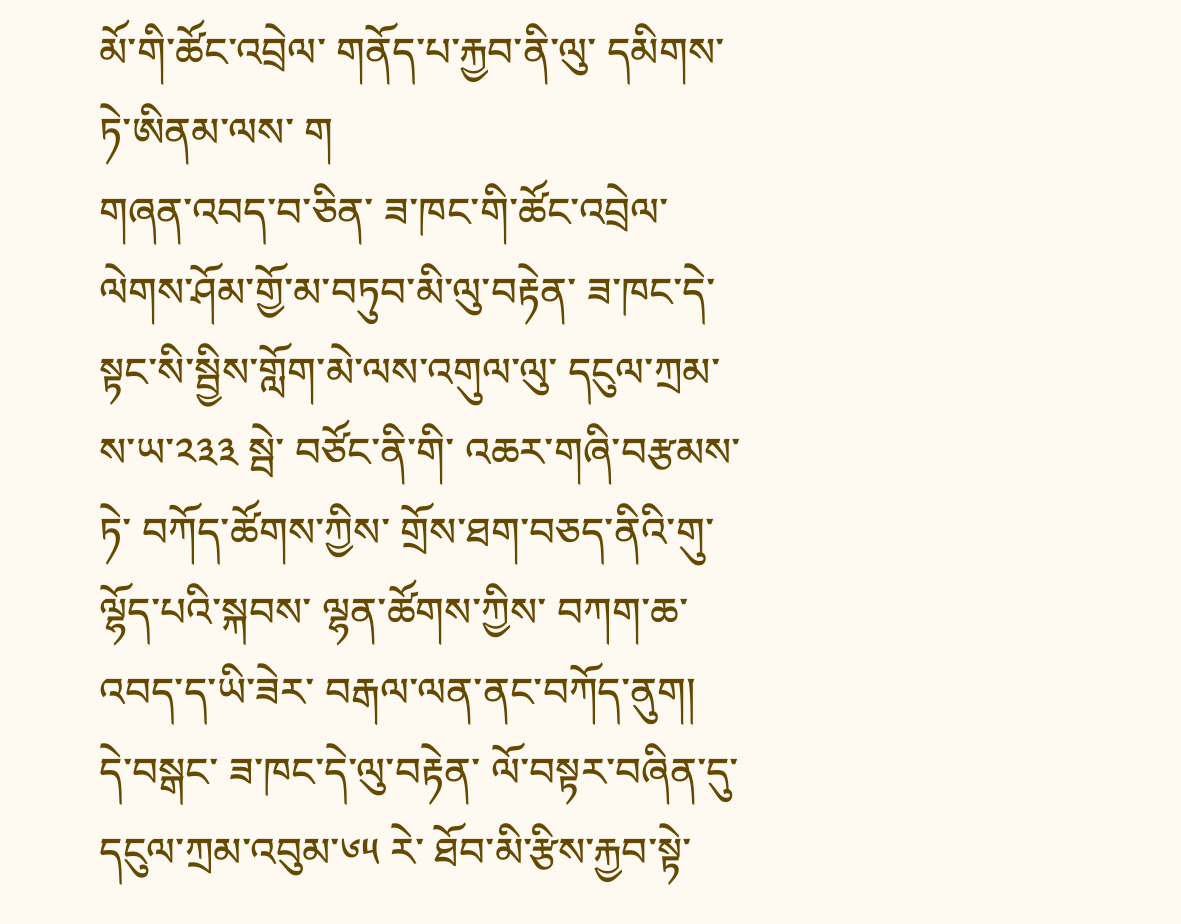མོ་གི་ཚོང་འབྲེལ་ གནོད་པ་རྐྱབ་ནི་ལུ་ དམིགས་ཏེ་ཨིནམ་ལས་ ག
གཞན་འབད་བ་ཅིན་ ཟ་ཁང་གི་ཚོང་འབྲེལ་ ལེགས་ཤོམ་གྱོ་མ་བཏུབ་མི་ལུ་བརྟེན་ ཟ་ཁང་དེ་ སྟང་སི་སྦྱིས་གློག་མེ་ལས་འགུལ་ལུ་ དངུལ་ཀྲམ་ས་ཡ་༢༣༣ སྦེ་ བཙོང་ནི་གི་ འཆར་གཞི་བརྩམས་ཏེ་ བཀོད་ཚོགས་ཀྱིས་ གྲོས་ཐག་བཅད་ནིའི་གུ་ ལྷོད་པའི་སྐབས་ ལྷན་ཚོགས་ཀྱིས་ བཀག་ཆ་འབད་ད་ཡི་ཟེར་ བརྒལ་ལན་ནང་བཀོད་ནུག།
དེ་བསྒང་ ཟ་ཁང་དེ་ལུ་བརྟེན་ ལོ་བསྟར་བཞིན་དུ་ དངུལ་ཀྲམ་འབུམ་༦༥ རེ་ ཐོབ་མི་རྩིས་རྐྱབ་སྟེ་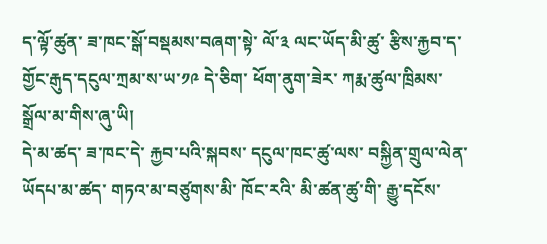ད་ལྟོ་ཚུན་ ཟ་ཁང་སྒོ་བསྡམས་བཞག་སྟེ་ ལོ་༣ ལང་ཡོད་མི་ཚུ་ རྩིས་རྐྱབ་ད་ གྱོང་རྒུད་དངུལ་ཀྲམ་ས་ཡ་༡༩ དེ་ཅིག་ ཕོག་ནུག་ཟེར་ ཀརྨ་ཚུལ་ཁྲིམས་སྒྲོལ་མ་གིས་ཞུ་ཡི།
དེ་མ་ཚད་ ཟ་ཁང་དེ་ རྐྱབ་པའི་སྐབས་ དངུལ་ཁང་ཚུ་ལས་ བསྐྱིན་གྲུལ་ལེན་ཡོདཔ་མ་ཚད་ གཏའ་མ་བཙུགས་མི་ ཁོང་རའི་ མི་ཚན་ཚུ་གི་ རྒྱུ་དངོས་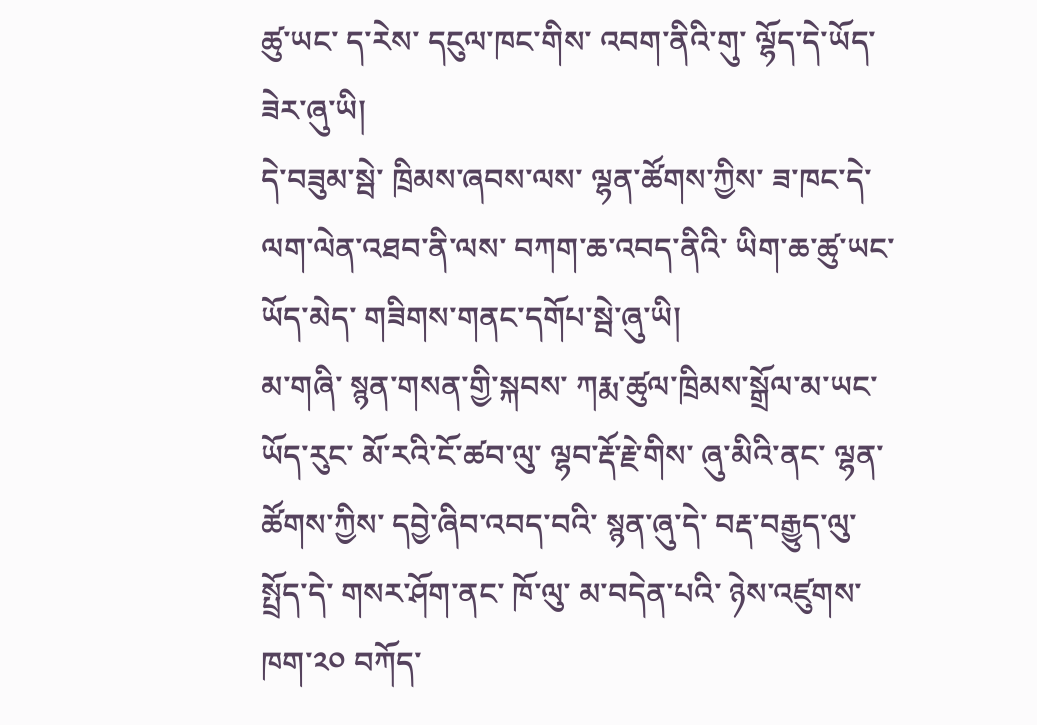ཚུ་ཡང་ ད་རེས་ དངུལ་ཁང་གིས་ འབག་ནིའི་གུ་ ལྷོད་དེ་ཡོད་ཟེར་ཞུ་ཡི།
དེ་བཟུམ་སྦེ་ ཁྲིམས་ཞབས་ལས་ ལྷན་ཚོགས་ཀྱིས་ ཟ་ཁང་དེ་ ལག་ལེན་འཐབ་ནི་ལས་ བཀག་ཆ་འབད་ནིའི་ ཡིག་ཆ་ཚུ་ཡང་ཡོད་མེད་ གཟིགས་གནང་དགོཔ་སྦེ་ཞུ་ཡི།
མ་གཞི་ སྙན་གསན་གྱི་སྐབས་ ཀརྨ་ཚུལ་ཁྲིམས་སྒྲོལ་མ་ཡང་ཡོད་རུང་ མོ་རའི་ངོ་ཚབ་ལུ་ ལྷབ་རྡོ་རྗེ་གིས་ ཞུ་མིའི་ནང་ ལྷན་ཚོགས་ཀྱིས་ དབྱེ་ཞིབ་འབད་བའི་ སྙན་ཞུ་དེ་ བརྡ་བརྒྱུད་ལུ་སྤྲོད་དེ་ གསར་ཤོག་ནང་ ཁོ་ལུ་ མ་བདེན་པའི་ ཉེས་འཛུགས་ཁག་༢༠ བཀོད་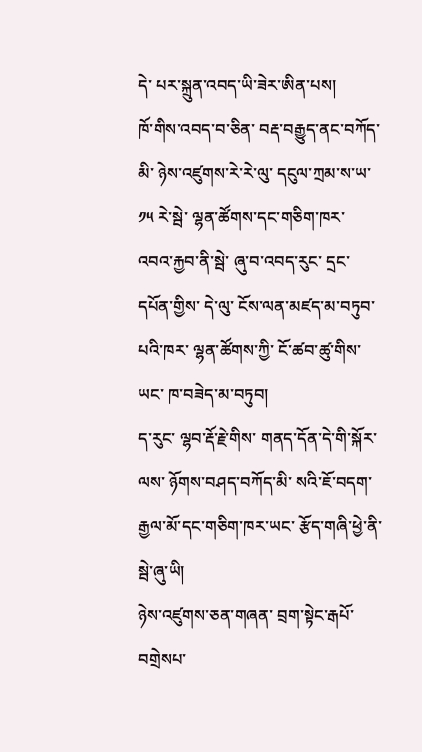དེ་ པར་སྐྲུན་འབད་ཡི་ཟེར་ཨིན་པས།
ཁོ་གིས་འབད་བ་ཅིན་ བརྡ་བརྒྱུད་ནང་བཀོད་མི་ ཉེས་འཛུགས་རེ་རེ་ལུ་ དངུལ་ཀྲམ་ས་ཡ་༡༥ རེ་སྦེ་ ལྷན་ཚོགས་དང་གཅིག་ཁར་ འབའ་རྐྱབ་ནི་སྦེ་ ཞུ་བ་འབད་རུང་ དྲང་དཔོན་གྱིས་ དེ་ལུ་ ངོས་ལན་མཛད་མ་བཏུབ་པའི་ཁར་ ལྷན་ཚོགས་ཀྱི་ ངོ་ཚབ་ཚུ་གིས་ཡང་ ཁ་བཟེད་མ་བཏུབ།
ད་རུང་ ལྷབ་རྡོ་རྗེ་གིས་ གནད་དོན་དེ་གི་སྐོར་ལས་ ཉོགས་བཤད་བཀོད་མི་ སའི་ཇོ་བདག་ རྒྱལ་མོ་དང་གཅིག་ཁར་ཡང་ རྩོད་གཞི་ཕྱེ་ནི་སྦེ་ཞུ་ཡི།
ཉེས་འཛུགས་ཅན་གཞན་ བྲག་སྟེང་རྒཔོ་བགྲེསཔ་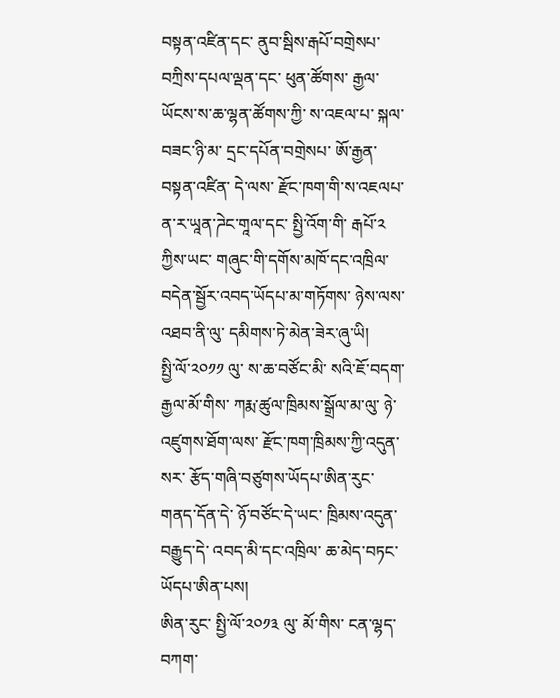བསྟན་འཛིན་དང་ ནུབ་སྦིས་རྒཔོ་བགྲེསཔ་ བཀྲིས་དཔལ་ལྡན་དང་ ཕུན་ཚོགས་ རྒྱལ་ཡོངས་ས་ཆ་ལྷན་ཚོགས་ཀྱི་ ས་འཇལ་པ་ སྐལ་བཟང་ཉི་མ་ དྲང་དཔོན་བགྲེསཔ་ ཨོ་རྒྱན་བསྟན་འཛིན་ དེ་ལས་ རྫོང་ཁག་གི་ས་འཇལཔ་ ན་ར་ཡཱན་ཌེང་གཱལ་དང་ སྤྱི་འོག་གི་ རྒཔོ་༢ ཀྱིས་ཡང་ གཞུང་གི་དགོས་མཁོ་དང་འཁྲིལ་ བདེན་སྦྱོར་འབད་ཡོདཔ་མ་གཏོགས་ ཉེས་ལས་འཐབ་ནི་ལུ་ དམིགས་ཏེ་མེན་ཟེར་ཞུ་ཡི།
སྤྱི་ལོ་༢༠༡༡ ལུ་ ས་ཆ་བཙོང་མི་ སའི་ཇོ་བདག་ རྒྱལ་མོ་གིས་ ཀརྨ་ཚུལ་ཁྲིམས་སྒྲོལ་མ་ལུ་ ཉེ་འཛུགས་ཐོག་ལས་ རྫོང་ཁག་ཁྲིམས་ཀྱི་འདུན་སར་ རྩོད་གཞི་བཙུགས་ཡོདཔ་ཨིན་རུང་ གནད་དོན་དེ་ ཉོ་བཙོང་དེ་ཡང་ ཁྲིམས་འདུན་བརྒྱུད་དེ་ འབད་མི་དང་འཁྲིལ་ ཆ་མེད་བཏང་ཡོདཔ་ཨིན་པས།
ཨིན་རུང་ སྤྱི་ལོ་༢༠༡༣ ལུ་ མོ་གིས་ ངན་ལྷད་བཀག་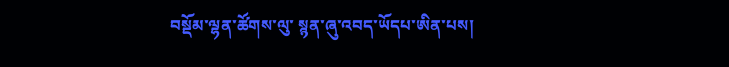བསྡོམ་ལྷན་ཚོགས་ལུ་ སྙན་ཞུ་འབད་ཡོདཔ་ཨིན་པས།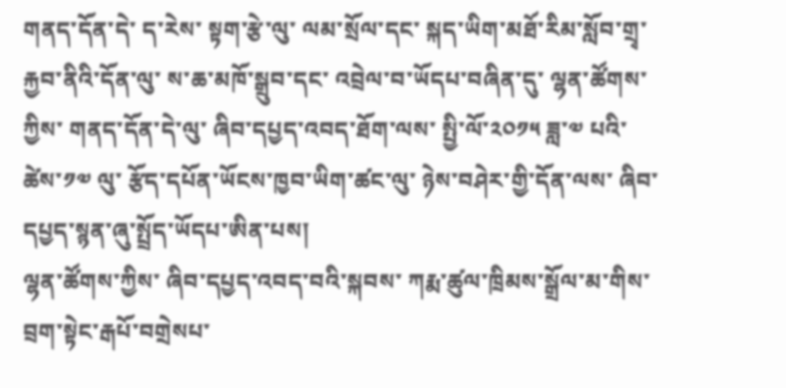གནད་དོན་དེ་ ད་རེས་ སྟག་རྩེ་ལུ་ ལམ་སྲོལ་དང་ སྐད་ཡིག་མཐོ་རིམ་སློབ་གྲྭ་རྐྱབ་ནིའི་དོན་ལུ་ ས་ཆ་མཁོ་སྒྲུབ་དང་ འབྲེལ་བ་ཡོདཔ་བཞིན་དུ་ ལྷན་ཚོགས་ཀྱིས་ གནད་དོན་དེ་ལུ་ ཞིབ་དཔྱད་འབད་ཐོག་ལས་ སྤྱི་ལོ་༢༠༡༥ ཟླ་༧ པའི་ཚེས་༡༧ ལུ་ རྩོད་དཔོན་ཡོངས་ཁྱབ་ཡིག་ཚང་ལུ་ ཉེས་བཤེར་གྱི་དོན་ལས་ ཞིབ་དཔྱད་སྙན་ཞུ་སྤྲོད་ཡོདཔ་ཨིན་པས།
ལྷན་ཚོགས་ཀྱིས་ ཞིབ་དཔྱད་འབད་བའི་སྐབས་ ཀརྨ་ཚུལ་ཁྲིམས་སྒྲོལ་མ་གིས་ བྲག་སྟེང་རྒཔོ་བགྲེསཔ་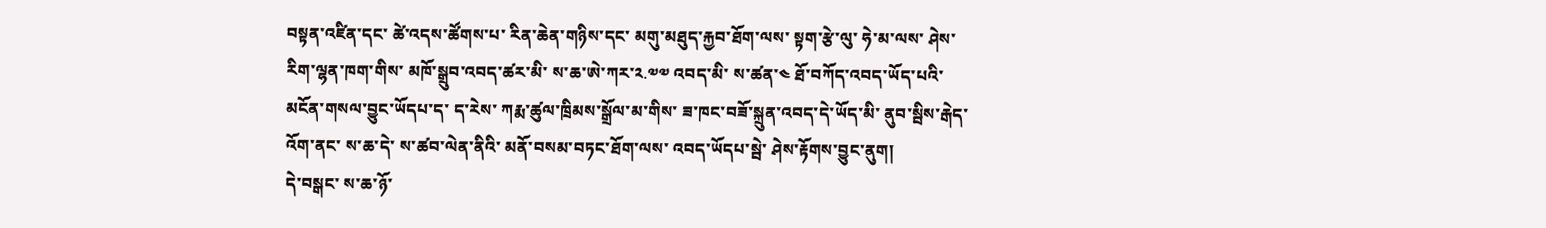བསྟན་འཛིན་དང་ ཚེ་འདས་ཚོགས་པ་ རིན་ཆེན་གཉིས་དང་ མགུ་མཐུད་རྐྱབ་ཐོག་ལས་ སྟག་རྩེ་ལུ་ ཧེ་མ་ལས་ ཤེས་རིག་ལྷན་ཁག་གིས་ མཁོ་སྒྲུབ་འབད་ཚར་མི་ ས་ཆ་ཨེ་ཀར་༢.༧༧ འབད་མི་ ས་ཚན་༤ ཐོ་བཀོད་འབད་ཡོད་པའི་ མངོན་གསལ་བྱུང་ཡོདཔ་ད་ ད་རེས་ ཀརྨ་ཚུལ་ཁྲིམས་སྒྲོལ་མ་གིས་ ཟ་ཁང་བཟོ་སྐྲུན་འབད་དེ་ཡོད་མི་ ནུབ་སྦིས་རྒེད་འོག་ནང་ ས་ཆ་དེ་ ས་ཚབ་ལེན་ནིའི་ མནོ་བསམ་བཏང་ཐོག་ལས་ འབད་ཡོདཔ་སྦེ་ ཤེས་རྟོགས་བྱུང་ནུག།
དེ་བསྒང་ ས་ཆ་ཉོ་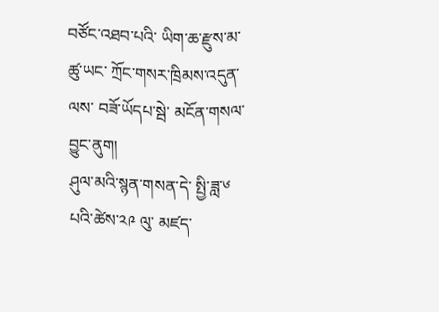བཙོང་འཐབ་པའི་ ཡིག་ཆ་རྫུས་མ་ཚུ་ཡང་ ཀྲོང་གསར་ཁྲིམས་འདུན་ལས་ བཟོ་ཡོདཔ་སྦེ་ མངོན་གསལ་བྱུང་ནུག།
ཤུལ་མའི་སྙན་གསན་དེ་ སྤྱི་ཟླ་༦ པའི་ཚེས་༢༩ ལུ་ མཛད་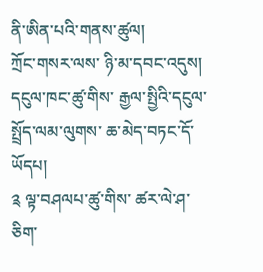ནི་ཨིན་པའི་གནས་ཚུལ།
ཀྲོང་གསར་ལས་ ཉི་མ་དབང་འདུས།
དངུལ་ཁང་ཚུ་གིས་ རྒྱལ་སྤྱིའི་དངུལ་སྤྲོད་ལམ་ལུགས་ ཆ་མེད་བཏང་དོ་ཡོདཔ།
༉ ལྟ་བཤལཔ་ཚུ་གིས་ ཚར་ལེ་ཤ་ཅིག་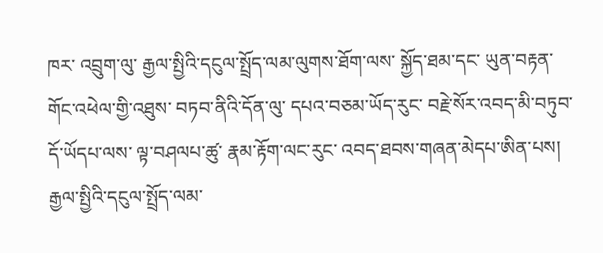ཁར་ འབྲུག་ལུ་ རྒྱལ་སྤྱིའི་དངུལ་སྤྲོད་ལམ་ལུགས་ཐོག་ལས་ སྐྱོད་ཐམ་དང་ ཡུན་བརྟན་གོང་འཕེལ་གྱི་འཐུས་ བཏབ་ནིའི་དོན་ལུ་ དཔའ་བཅམ་ཡོད་རུང་ བརྗེ་སོར་འབད་མི་བཏུབ་དོ་ཡོདཔ་ལས་ ལྟ་བཤལཔ་ཚུ་ རྣམ་རྟོག་ལང་རུང་ འབད་ཐབས་གཞན་མེདཔ་ཨིན་པས། རྒྱལ་སྤྱིའི་དངུལ་སྤྲོད་ལམ་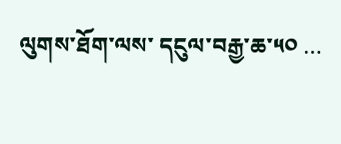ལུགས་ཐོག་ལས་ དངུལ་བརྒྱ་ཆ་༥༠ …